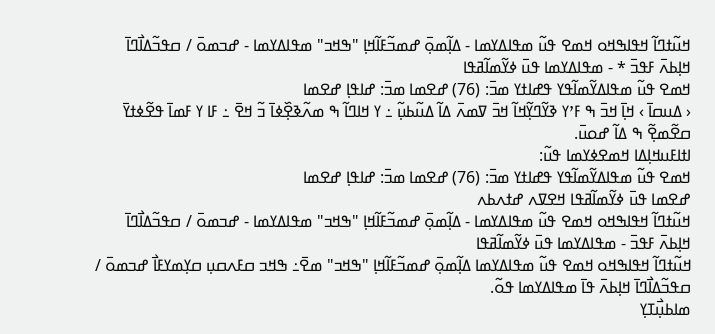ߞߎ߬ߙߣߊ߬ ߞߟߊߒߞߋ ߞߘߐ ߟߎ߬ ߘߟߊߡߌߘߊ - ߡߊ߲߬ߘߋ߲߫ ߝߘߏ߬ߓߊ߬ߞߊ߲ "ߒߞߏ" ߘߟߊߡߌߘߊ - ߝߏߘߋ߫ / ߛߟߏ߬ߡߊ߯ߣߊ߫ ߞߊ߲ߕߍ߫ ߓߟߏ߫ * - ߘߟߊߡߌߘߊ ߟߎ߫ ߦߌ߬ߘߊ߬ߥߟߊ
ߞߘߐ ߟߎ߬ ߘߟߊߡߌ߬ߘߊ߬ߟߌ ߟߝߊߙߌ ߘߏ߫: (76) ߝߐߘߊ ߘߏ߫: ߝߊߟߊ߲ ߝߐߘߊ
‹ ߡߎߛߊ߫ › ߞߊ߲߫ ߞߏ߫ ߒ ߓߴߌ ߢߌ߬ߣߌ߲߬ߞߊ߬ ߞߏ߫ ߜߘߍ߫ ߡߊ߬ ߡߎ߬ߕߎ߲߬ ߸ ߌ ߞߊߣߊ߬ ߒ ߘߍ߬ߢߐ߲߰ߦߊ߫ ߏ߬ ߞߐ߫ ߸ ߓߊ ߌ ߓߘߊ߫ ߟߐ߬ߦߙߌ߫ ߛߐ߬ߘߐ߲߬ ߒ ߡߊ߬ ߝߋߎ߫.
ߊߙߊߓߎߞߊ߲ߡߊ ߞߘߐߦߌߘߊ ߟߎ߬:
ߞߘߐ ߟߎ߬ ߘߟߊߡߌ߬ߘߊ߬ߟߌ ߟߝߊߙߌ ߘߏ߫: (76) ߝߐߘߊ ߘߏ߫: ߝߊߟߊ߲ ߝߐߘߊ
ߝߐߘߊ ߟߎ߫ ߦߌ߬ߘߊ߬ߥߟߊ ߞߐߜߍ ߝߙߍߕߍ
ߞߎ߬ߙߣߊ߬ ߞߟߊߒߞߋ ߞߘߐ ߟߎ߬ ߘߟߊߡߌߘߊ - ߡߊ߲߬ߘߋ߲߫ ߝߘߏ߬ߓߊ߬ߞߊ߲ "ߒߞߏ" ߘߟߊߡߌߘߊ - ߝߏߘߋ߫ / ߛߟߏ߬ߡߊ߯ߣߊ߫ ߞߊ߲ߕߍ߫ ߓߟߏ߫ - ߘߟߊߡߌߘߊ ߟߎ߫ ߦߌ߬ߘߊ߬ߥߟߊ
ߞߎ߬ߙߣߊ߬ ߞߟߊߒߞߋ ߞߘߐ ߟߎ߬ ߘߟߊߡߌߘߊ ߡߊ߲߬ߘߋ߲߫ ߝߘߏ߬ߓߊ߬ߞߊ߲ "ߒߞߏ" ߘߐ߫߸ ߒߞߏ ߛߓߍߛߎ߲ ߛߌ߲ߘߌߓߊ߯ ߝߏߘߋ߫ / ߛߟߏ߬ߡߊ߯ߣߊ߫ ߞߊ߲ߕߍ߫ ߟߊ߫ ߘߟߊߡߌߘߊ ߟߋ߬.
ߘߊߕߎ߲߯ߠߌ߲